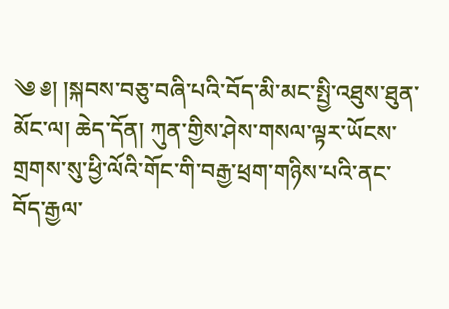༄ ༅། །སྐབས་བཅུ་བཞི་པའི་བོད་མི་མང་སྤྱི་འཐུས་ཐུན་མོང་ལ། ཆེད་དོན། ཀུན་གྱིས་ཤེས་གསལ་ལྟར་ཡོངས་གྲགས་སུ་ཕྱི་ལོའི་གོང་གི་བརྒྱ་ཕྲག་གཉིས་པའི་ནང་ བོད་རྒྱལ་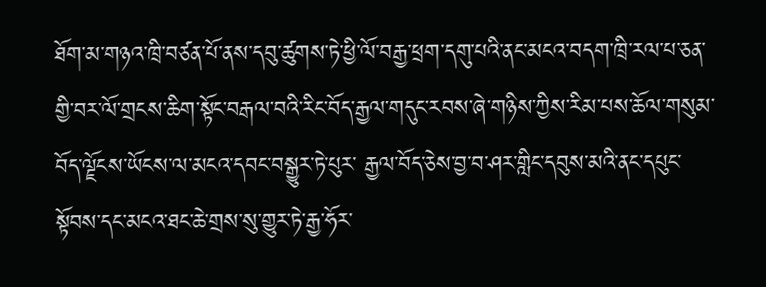ཐོག་མ་གཉའ་ཁྲི་བཙན་པོ་ནས་དབུ་ཚུགས་ཏེ་ཕྱི་ལོ་བརྒྱ་ཕྲག་དགུ་པའི་ནང་མངའ་བདག་ཁྲི་རལ་པ་ཅན་གྱི་བར་ལོ་གྲངས་ཆིག་སྟོང་བརྒལ་བའི་རིང་བོད་རྒྱལ་གདུང་རབས་ཞེ་གཉིས་ཀྱིས་རིམ་པས་ཆོལ་གསུམ་བོད་ལྗོངས་ཡོངས་ལ་མངའ་དབང་བསྒྱུར་ཏེ་པུར་ རྒྱལ་བོད་ཅེས་བྱ་བ་ཤར་གླིང་དབུས་མའི་ནང་དཔུང་སྟོབས་དང་མངའ་ཐང་ཆེ་གྲས་སུ་གྱུར་ཏེ་རྒྱ་ཧོར་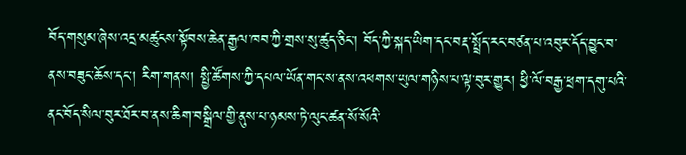བོད་གསུམ་ཞེས་འདྲ་མཚུངས་སྟོབས་ཆེན་རྒྱལ་ཁབ་ཀྱི་གྲས་སུ་ཚུད་ཅིང་། བོད་ཀྱི་སྐད་ཡིག་དང་བརྡ་སྤྲོད་རང་བཙན་པ་འབུར་དོད་བྱུང་བ་ནས་བཟུང་ཆོས་དང་། རིག་གནས། སྤྱི་ཚོགས་ཀྱི་དཔལ་ཡོན་གང་ས་ནས་འཕགས་ཡུལ་གཉིས་པ་ལྟ་བུར་གྱུར། ཕྱི་ལོ་བརྒྱ་ཕྲག་དགུ་པའི་ནང་བོད་སིལ་བུར་ཐོར་བ་ནས་ཆིག་བསྒྲིལ་གྱི་ནུས་པ་ཉམས་ཏེ་ལུང་ཚན་སོ་སོའི་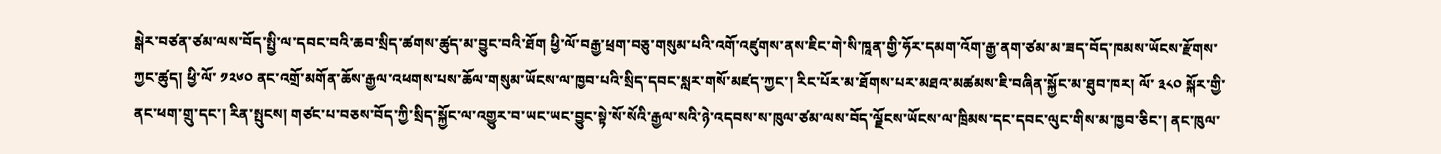སྒེར་བཙན་ཙམ་ལས་བོད་སྤྱི་ལ་དབང་བའི་ཆབ་སྲིད་ཚགས་ཚུད་མ་བྱུང་བའི་ཐོག ཕྱི་ལོ་བརྒྱ་ཕྲག་བཅུ་གསུམ་པའི་འགོ་འཛུགས་ནས་ཇིང་གེ་སི་ཁཱན་གྱི་ཧོར་དམག་འོག་རྒྱ་ནག་ཙམ་མ་ཟད་བོད་ཁམས་ཡོངས་རྫོགས་ཀྱང་ཚུད། ཕྱི་ལོ་ ༡༢༦༠ ནང་འགྲོ་མགོན་ཆོས་རྒྱལ་འཕགས་པས་ཆོལ་གསུམ་ཡོངས་ལ་ཁྱབ་པའི་སྲིད་དབང་སླར་གསོ་མཛད་ཀྱང་། རིང་པོར་མ་ཐོགས་པར་མཐའ་མཚམས་ཇི་བཞིན་སྐྱོང་མ་ཐུབ་ཁར། ལོ་ ༣༨༠ སྐོར་གྱི་ནང་ཕག་གྲུ་དང་། རིན་སྤུངས། གཙང་པ་བཅས་བོད་ཀྱི་སྲིད་སྐྱོང་ལ་འགྱུར་བ་ཡང་ཡང་བྱུང་སྟེ་སོ་སོའི་རྒྱལ་སའི་ཉེ་འདབས་ས་ཁུལ་ཙམ་ལས་བོད་ལྗོངས་ཡོངས་ལ་ཁྲིམས་དང་དབང་ལུང་གིས་མ་ཁྱབ་ཅིང་། ནང་ཁུལ་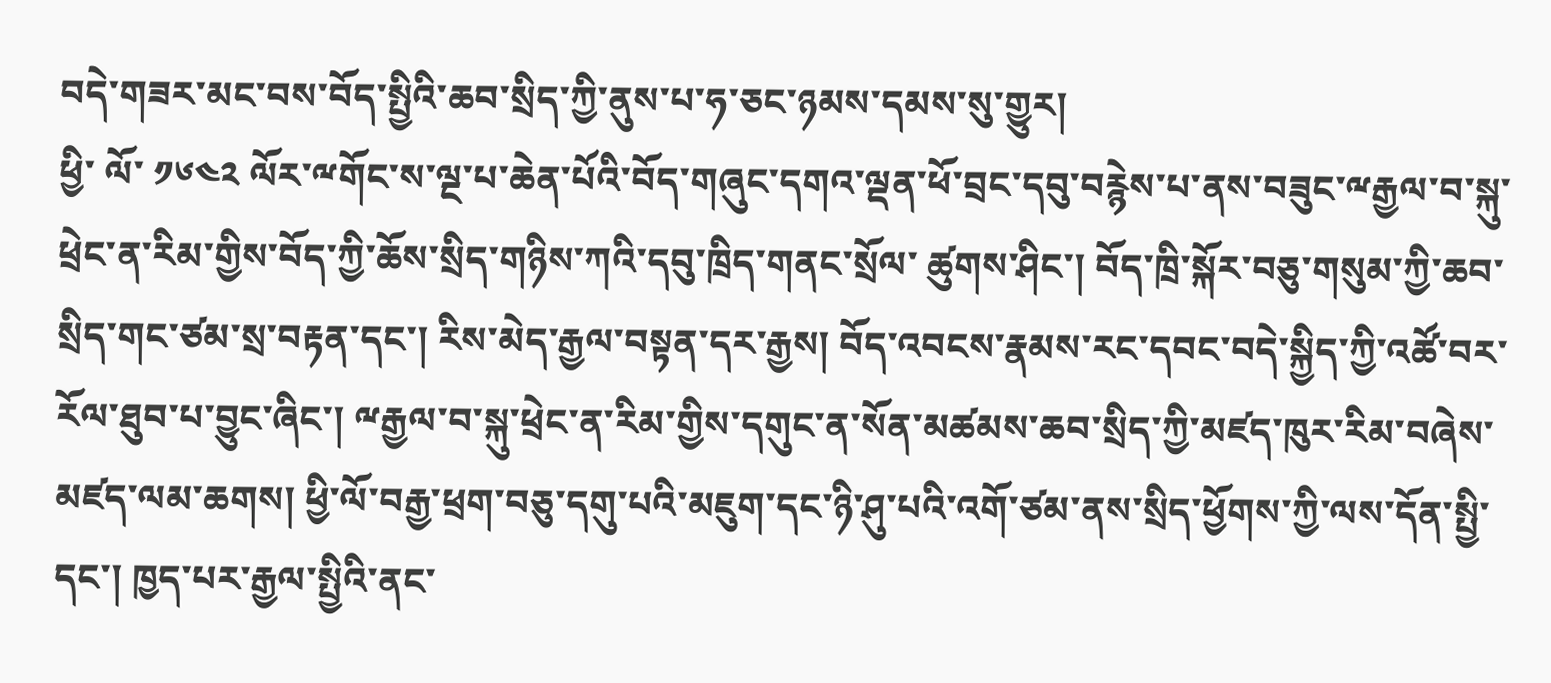བདེ་གཟར་མང་བས་བོད་སྤྱིའི་ཆབ་སྲིད་ཀྱི་ནུས་པ་ཧ་ཅང་ཉམས་དམས་སུ་གྱུར།
ཕྱི་ ལོ་ ༡༦༤༢ ལོར་ྋགོང་ས་ལྔ་པ་ཆེན་པོའི་བོད་གཞུང་དགའ་ལྡན་ཕོ་བྲང་དབུ་བརྙེས་པ་ནས་བཟུང་ྋརྒྱལ་བ་སྐུ་ཕྲེང་ན་རིམ་གྱིས་བོད་ཀྱི་ཆོས་སྲིད་གཉིས་ཀའི་དབུ་ཁྲིད་གནང་སྲོལ་ ཚུགས་ཤིང་། བོད་ཁྲི་སྐོར་བཅུ་གསུམ་ཀྱི་ཆབ་སྲིད་གང་ཙམ་སྲ་བརྟན་དང་། རིས་མེད་རྒྱལ་བསྟན་དར་རྒྱས། བོད་འབངས་རྣམས་རང་དབང་བདེ་སྐྱིད་ཀྱི་འཚོ་བར་རོལ་ཐུབ་པ་བྱུང་ཞིང་། ྋརྒྱལ་བ་སྐུ་ཕྲེང་ན་རིམ་གྱིས་དགུང་ན་སོན་མཚམས་ཆབ་སྲིད་ཀྱི་མཛད་ཁུར་རིམ་བཞེས་མཛད་ལམ་ཆགས། ཕྱི་ལོ་བརྒྱ་ཕྲག་བཅུ་དགུ་པའི་མཇུག་དང་ཉི་ཤུ་པའི་འགོ་ཙམ་ནས་སྲིད་ཕྱོགས་ཀྱི་ལས་དོན་སྤྱི་དང་། ཁྱད་པར་རྒྱལ་སྤྱིའི་ནང་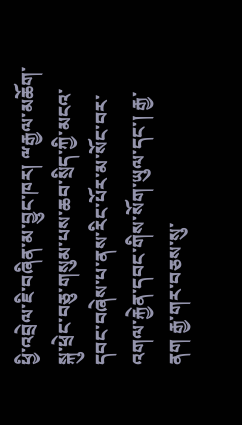ཕྱི་འབྲེལ་ཇི་བཞིན་མ་བྱུང་ཁར། ྋརྒྱལ་མཆོག་སྐུ་ཕྲེང་བཅུ་གསུམ་པས་ཆབ་སྲིད་ཀྱི་མངའ་དབང་བཞེས་པ་ནས་རིང་པོར་མ་སོང་བར་འགལ་རྐྱེན་དབང་གིས་སོག་ཡུལ་དང་། རྒྱ་ནག རྒྱ་གར་བཅས་སུ་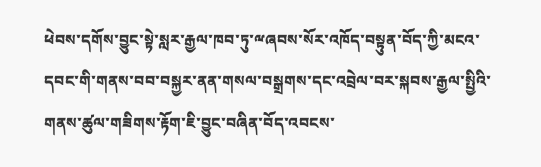ཕེབས་དགོས་བྱུང་སྟེ་སླར་རྒྱལ་ཁབ་ཏུ་ྋཞབས་སོར་འཁོད་བསྟུན་བོད་ཀྱི་མངའ་དབང་གི་གནས་བབ་བསྐྱར་ནན་གསལ་བསྒྲགས་དང་འབྲེལ་བར་སྐབས་རྒྱལ་སྤྱིའི་གནས་ཚུལ་གཟིགས་རྟོག་ཇི་བྱུང་བཞིན་བོད་འབངས་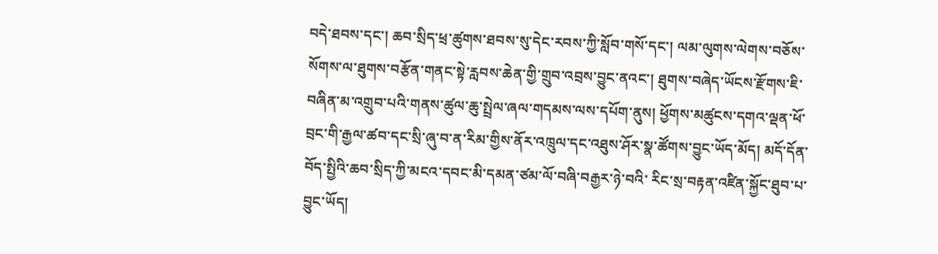བདེ་ཐབས་དང་། ཆབ་སྲིད་ཕྲ་ཚུགས་ཐབས་སུ་དེང་རབས་ཀྱི་སློབ་གསོ་དང་། ལམ་ལུགས་ལེགས་བཅོས་སོགས་ལ་ཐུགས་བརྩོན་གནང་སྟེ་རླབས་ཆེན་གྱི་གྲུབ་འབྲས་བྱུང་ནའང་། ཐུགས་བཞེད་ཡོངས་རྫོགས་ཇི་བཞིན་མ་འགྲུབ་པའི་གནས་ཚུལ་ཆུ་སྤྲེལ་ཞལ་གདམས་ལས་དཔོག་ནུས། ཕྱོགས་མཚུངས་དགའ་ལྡན་ཕོ་བྲང་གི་རྒྱལ་ཚབ་དང་སྲི་ཞུ་བ་ན་རིམ་གྱིས་ནོར་འཁྲུལ་དང་འཐུས་ཤོར་སྣ་ཚོགས་བྱུང་ཡོད་མོད། མདོ་དོན་བོད་སྤྱིའི་ཆབ་སྲིད་ཀྱི་མངའ་དབང་མི་དམན་ཙམ་ལོ་བཞི་བརྒྱར་ཉེ་བའི་ རིང་སྲ་བརྟན་འཛིན་སྐྱོང་ཐུབ་པ་བྱུང་ཡོད།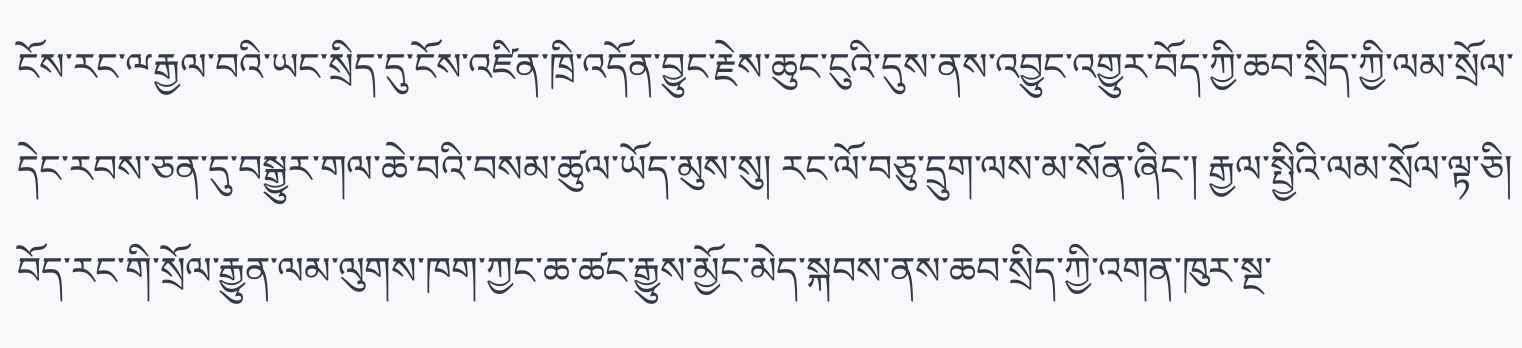ངོས་རང་ྋརྒྱལ་བའི་ཡང་སྲིད་དུ་ངོས་འཛིན་ཁྲི་འདོན་བྱུང་རྗེས་ཆུང་ངུའི་དུས་ནས་འབྱུང་འགྱུར་བོད་ཀྱི་ཆབ་སྲིད་ཀྱི་ལམ་སྲོལ་དེང་རབས་ཅན་དུ་བསྒྱུར་གལ་ཆེ་བའི་བསམ་ཚུལ་ཡོད་མུས་སུ། རང་ལོ་བཅུ་དྲུག་ལས་མ་སོན་ཞིང་། རྒྱལ་སྤྱིའི་ལམ་སྲོལ་ལྟ་ཅི། བོད་རང་གི་སྲོལ་རྒྱུན་ལམ་ལུགས་ཁག་ཀྱང་ཆ་ཚང་རྒྱུས་མྱོང་མེད་སྐབས་ནས་ཆབ་སྲིད་ཀྱི་འགན་ཁུར་སྔ་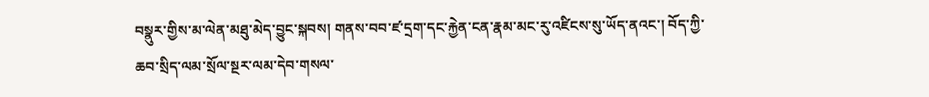བསྣུར་གྱིས་མ་ལེན་མཐུ་མེད་བྱུང་སྐབས། གནས་བབ་ཛ་དྲག་དང་རྐྱེན་ངན་རྣམ་མང་རུ་འཛིངས་སུ་ཡོད་ནའང་། བོད་ཀྱི་ཆབ་སྲིད་ལམ་སྲོལ་སྔར་ལམ་དེབ་གསལ་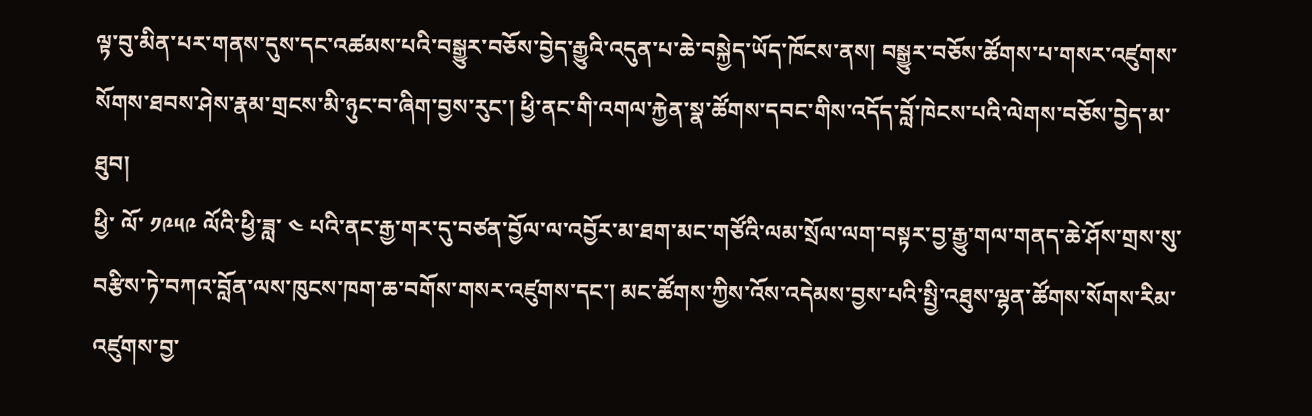ལྟ་བུ་མིན་པར་གནས་དུས་དང་འཚམས་པའི་བསྒྱུར་བཅོས་བྱེད་རྒྱུའི་འདུན་པ་ཆེ་བསྐྱེད་ཡོད་ཁོངས་ནས། བསྒྱུར་བཅོས་ཚོགས་པ་གསར་འཛུགས་སོགས་ཐབས་ཤེས་རྣམ་གྲངས་མི་ཉུང་བ་ཞིག་བྱས་རུང་། ཕྱི་ནང་གི་འགལ་རྐྱེན་སྣ་ཚོགས་དབང་གིས་འདོད་བློ་ཁེངས་པའི་ལེགས་བཅོས་བྱེད་མ་ ཐུབ།
ཕྱི་ ལོ་ ༡༩༥༩ ལོའི་ཕྱི་ཟླ་ ༤ པའི་ནང་རྒྱ་གར་དུ་བཙན་བྱོལ་ལ་འབྱོར་མ་ཐག་མང་གཙོའི་ལམ་སྲོལ་ལག་བསྟར་བྱ་རྒྱུ་གལ་གནད་ཆེ་ཤོས་གྲས་སུ་བརྩིས་ཏེ་བཀའ་བློན་ལས་ཁུངས་ཁག་ཆ་བགོས་གསར་འཛུགས་དང་། མང་ཚོགས་ཀྱིས་འོས་འདེམས་བྱས་པའི་སྤྱི་འཐུས་ལྷན་ཚོགས་སོགས་རིམ་འཛུགས་བྱ་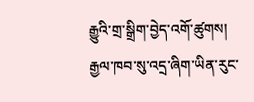རྒྱུའི་གྲ་སྒྲིག་བྱེད་འགོ་ཚུགས།
རྒྱལ་ཁབ་སུ་འདྲ་ཞིག་ཡིན་རུང་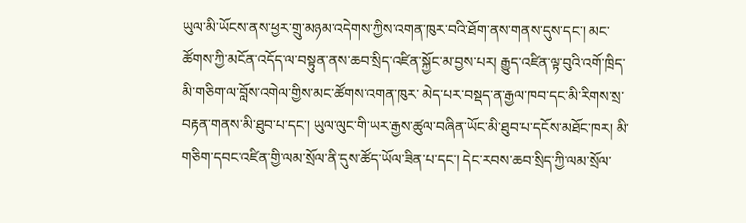ཡུལ་མི་ཡོངས་ནས་ཕྱར་གྲུ་མཉམ་འདེགས་ཀྱིས་འགན་ཁུར་བའི་ཐོག་ནས་གནས་དུས་དང་། མང་ཚོགས་ཀྱི་མངོན་འདོད་ལ་བསྟུན་ནས་ཆབ་སྲིད་འཛིན་སྐྱོང་མ་བྱས་པར། རྒྱུད་འཛིན་ལྟ་བུའི་འགོ་ཁྲིད་མི་གཅིག་ལ་བློས་འགེལ་གྱིས་མང་ཚོགས་འགན་ཁུར་ མེད་པར་བསྡད་ན་རྒྱལ་ཁབ་དང་མི་རིགས་སྲ་བརྟན་གནས་མི་ཐུབ་པ་དང་། ཡུལ་ལུང་གི་ཡར་རྒྱས་ཚུལ་བཞིན་ཡོང་མི་ཐུབ་པ་དངོས་མཐོང་ཁར། མི་གཅིག་དབང་འཛིན་གྱི་ལམ་སྲོལ་ནི་དུས་ཚོད་ཡོལ་ཟིན་པ་དང་། དེང་རབས་ཆབ་སྲིད་ཀྱི་ལམ་སྲོལ་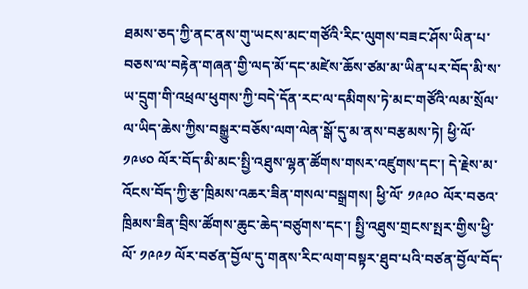ཐམས་ཅད་ཀྱི་ནང་ནས་གུ་ཡངས་མང་གཙོའི་རིང་ལུགས་བཟང་ཤོས་ཡིན་པ་བཅས་ལ་བརྟེན་གཞན་གྱི་ལད་མོ་དང་མཛེས་ཆོས་ཙམ་མ་ཡིན་པར་བོད་མི་ས་ཡ་དྲུག་གི་འཕྲལ་ཕུགས་ཀྱི་བདེ་དོན་རང་ལ་དམིགས་ཏེ་མང་གཙོའི་ལམ་སྲོལ་ལ་ཡིད་ཆེས་ཀྱིས་བསྒྱུར་བཅོས་ལག་ལེན་སྒོ་དུ་མ་ནས་བརྩམས་ཏེ། ཕྱི་ལོ་ ༡༩༦༠ ལོར་བོད་མི་མང་སྤྱི་འཐུས་ལྷན་ཚོགས་གསར་འཛུགས་དང་། དེ་རྗེས་མ་འོངས་བོད་ཀྱི་རྩ་ཁྲིམས་འཆར་ཟིན་གསལ་བསྒྲགས། ཕྱི་ལོ་ ༡༩༩༠ ལོར་བཅའ་ཁྲིམས་ཟིན་བྲིས་ཚོགས་ཆུང་ཆེད་བཙུགས་དང་། སྤྱི་འཐུས་གྲངས་སྤར་གྱིས་ཕྱི་ལོ་ ༡༩༩༡ ལོར་བཙན་བྱོལ་དུ་གནས་རིང་ལག་བསྟར་ཐུབ་པའི་བཙན་བྱོལ་བོད་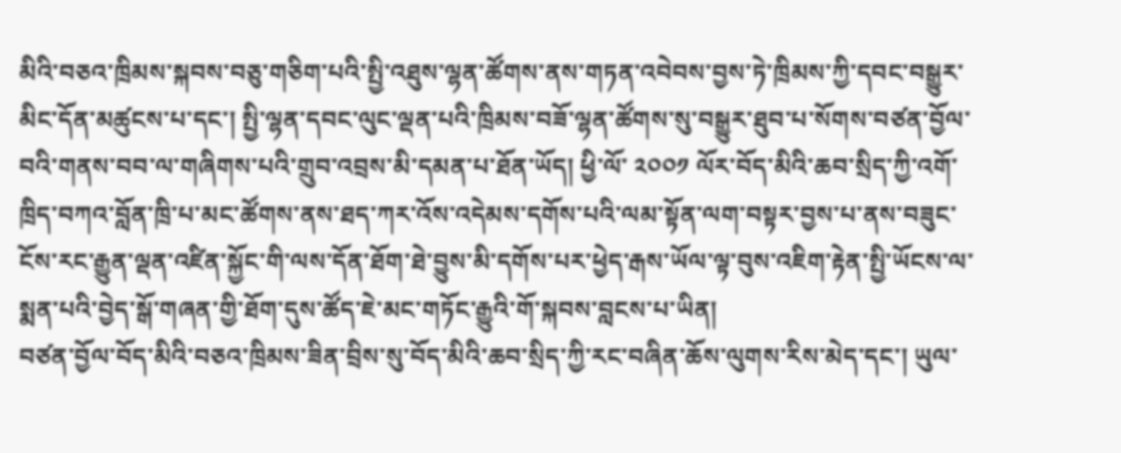མིའི་བཅའ་ཁྲིམས་སྐབས་བཅུ་གཅིག་པའི་སྤྱི་འཐུས་ལྷན་ཚོགས་ནས་གཏན་འབེབས་བྱས་ཏེ་ཁྲིམས་ཀྱི་དབང་བསྒྱུར་མིང་དོན་མཚུངས་པ་དང་། སྤྱི་ལྷན་དབང་ལུང་ལྡན་པའི་ཁྲིམས་བཟོ་ལྷན་ཚོགས་སུ་བསྒྱུར་ཐུབ་པ་སོགས་བཙན་བྱོལ་བའི་གནས་བབ་ལ་གཞིགས་པའི་གྲུབ་འབྲས་མི་དམན་པ་ཐོན་ཡོད། ཕྱི་ལོ་ ༢༠༠༡ ལོར་བོད་མིའི་ཆབ་སྲིད་ཀྱི་འགོ་ཁྲིད་བཀའ་བློན་ཁྲི་པ་མང་ཚོགས་ནས་ཐད་ཀར་འོས་འདེམས་དགོས་པའི་ལམ་སྟོན་ལག་བསྟར་བྱས་པ་ནས་བཟུང་ངོས་རང་རྒྱུན་ལྡན་འཛིན་སྐྱོང་གི་ལས་དོན་ཐོག་ཐེ་བྱུས་མི་དགོས་པར་ཕྱེད་རྒས་ཡོལ་ལྟ་བུས་འཇིག་རྟེན་སྤྱི་ཡོངས་ལ་སྨན་པའི་བྱེད་སྒོ་གཞན་གྱི་ཐོག་དུས་ཚོད་ཇེ་མང་གཏོང་རྒྱུའི་གོ་སྐབས་བླངས་པ་ཡིན།
བཙན་བྱོལ་བོད་མིའི་བཅའ་ཁྲིམས་ཟིན་བྲིས་སུ་བོད་མིའི་ཆབ་སྲིད་ཀྱི་རང་བཞིན་ཆོས་ལུགས་རིས་མེད་དང་། ཡུལ་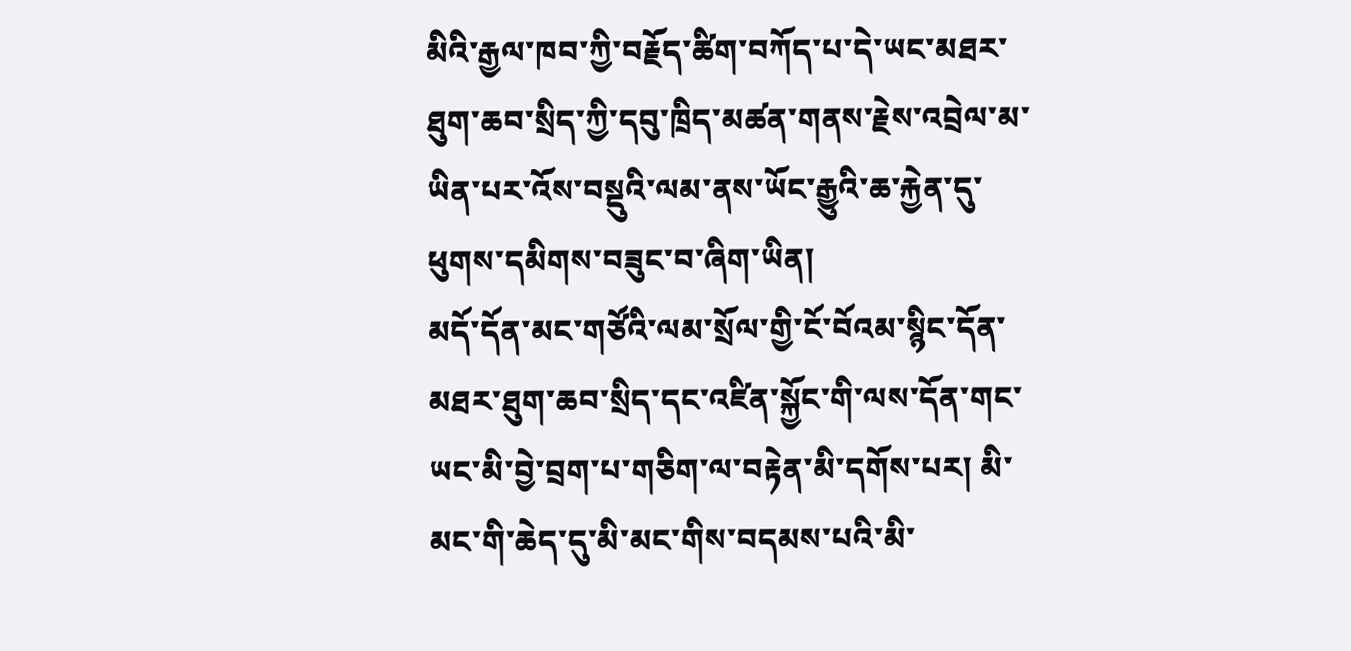མིའི་རྒྱལ་ཁབ་ཀྱི་བརྗོད་ཚིག་བཀོད་པ་དེ་ཡང་མཐར་ཐུག་ཆབ་སྲིད་ཀྱི་དབུ་ཁྲིད་མཚན་གནས་རྗེས་འབྲེལ་མ་ཡིན་པར་འོས་བསྡུའི་ལམ་ནས་ཡོང་རྒྱུའི་ཆ་རྐྱེན་དུ་ཕུགས་དམིགས་བཟུང་བ་ཞིག་ཡིན།
མདོ་དོན་མང་གཙོའི་ལམ་སྲོལ་གྱི་ངོ་བོའམ་སྙིང་དོན་མཐར་ཐུག་ཆབ་སྲིད་དང་འཛིན་སྐྱོང་གི་ལས་དོན་གང་ཡང་མི་བྱེ་བྲག་པ་གཅིག་ལ་བརྟེན་མི་དགོས་པར། མི་མང་གི་ཆེད་དུ་མི་མང་གིས་བདམས་པའི་མི་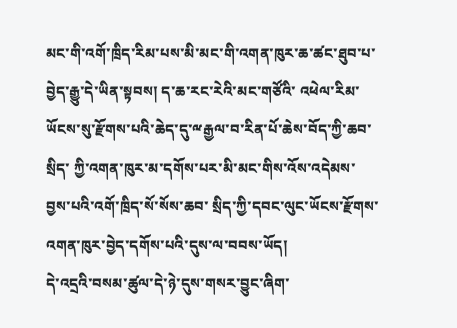མང་གི་འགོ་ཁྲིད་རིམ་པས་མི་མང་གི་འགན་ཁུར་ཆ་ཚང་ཐུབ་པ་བྱེད་རྒྱུ་དེ་ཡིན་སྟབས། ད་ཆ་རང་རེའི་མང་གཙོའི་ འཕེལ་རིམ་ཡོངས་སུ་རྫོགས་པའི་ཆེད་དུ་ྋརྒྱལ་བ་རིན་པོ་ཆེས་བོད་ཀྱི་ཆབ་སྲིད་ ཀྱི་འགན་ཁུར་མ་དགོས་པར་མི་མང་གིས་འོས་འདེམས་བྱས་པའི་འགོ་ཁྲིད་སོ་སོས་ཆབ་ སྲིད་ཀྱི་དབང་ལུང་ཡོངས་རྫོགས་འགན་ཁུར་བྱེད་དགོས་པའི་དུས་ལ་བབས་ཡོད།
དེ་འདྲའི་བསམ་ཚུལ་དེ་ཉེ་དུས་གསར་བྱུང་ཞིག་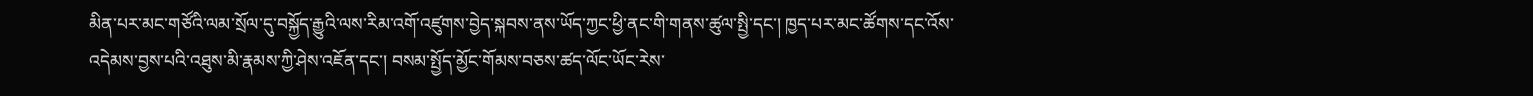མིན་པར་མང་གཙོའི་ལམ་སྲོལ་དུ་བསྐྱོད་རྒྱུའི་ལས་རིམ་འགོ་འཛུགས་བྱེད་སྐབས་ནས་ཡོད་ཀྱང་ཕྱི་ནང་གི་གནས་ཚུལ་སྤྱི་དང་། ཁྱད་པར་མང་ཚོགས་དང་འོས་འདེམས་བྱས་པའི་འཐུས་མི་རྣམས་ཀྱི་ཤེས་འཇོན་དང་། བསམ་སྤྱོད་མྱོང་གོམས་བཅས་ཚད་ལོང་ཡོང་རེས་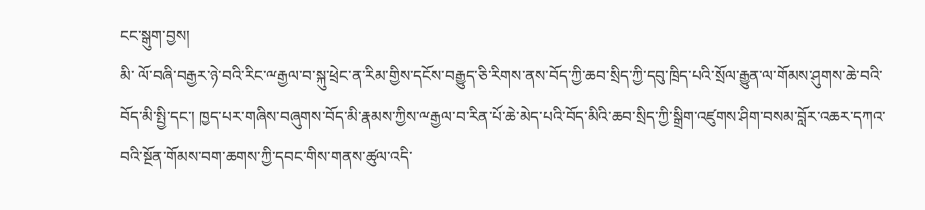ངང་སྒུག་བྱས།
མི་ ལོ་བཞི་བརྒྱར་ཉེ་བའི་རིང་ྋརྒྱལ་བ་སྐུ་ཕྲེང་ན་རིམ་གྱིས་དངོས་བརྒྱུད་ཅི་རིགས་ནས་བོད་ཀྱི་ཆབ་སྲིད་ཀྱི་དབུ་ཁྲིད་པའི་སྲོལ་རྒྱུན་ལ་གོམས་ཤུགས་ཆེ་བའི་བོད་མི་སྤྱི་དང་། ཁྱད་པར་གཞིས་བཞུགས་བོད་མི་རྣམས་ཀྱིས་ྋརྒྱལ་བ་རིན་པོ་ཆེ་མེད་པའི་བོད་མིའི་ཆབ་སྲིད་ཀྱི་སྒྲིག་འཛུགས་ཤིག་བསམ་བློར་འཆར་དཀའ་བའི་སྔོན་གོམས་བག་ཆགས་ཀྱི་དབང་གིས་གནས་ཚུལ་འདི་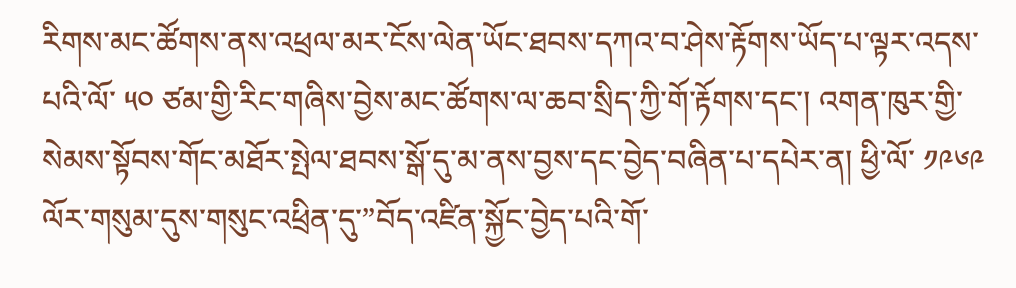རིགས་མང་ཚོགས་ནས་འཕྲལ་མར་ངོས་ལེན་ཡོང་ཐབས་དཀའ་བ་ཤེས་རྟོགས་ཡོད་པ་ལྟར་འདས་པའི་ལོ་ ༥༠ ཙམ་གྱི་རིང་གཞིས་བྱེས་མང་ཚོགས་ལ་ཆབ་སྲིད་ཀྱི་གོ་རྟོགས་དང་། འགན་ཁུར་གྱི་སེམས་སྟོབས་གོང་མཐོར་སྤེལ་ཐབས་སྒོ་དུ་མ་ནས་བྱས་དང་བྱེད་བཞིན་པ་དཔེར་ན། ཕྱི་ལོ་ ༡༩༦༩ ལོར་གསུམ་དུས་གསུང་འཕྲིན་དུ་”བོད་འཛིན་སྐྱོང་བྱེད་པའི་གོ་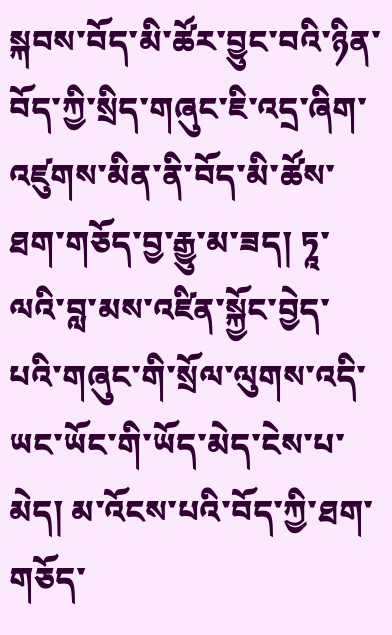སྐབས་བོད་མི་ཚོར་བྱུང་བའི་ཉིན་བོད་ཀྱི་སྲིད་གཞུང་ཇི་འདྲ་ཞིག་འཛུགས་མིན་ནི་བོད་མི་ཚོས་ཐག་གཅོད་བྱ་རྒྱུ་མ་ཟད། ཏཱ་ལའི་བླ་མས་འཛིན་སྐྱོང་བྱེད་པའི་གཞུང་གི་སྲོལ་ལུགས་འདི་ཡང་ཡོང་གི་ཡོད་མེད་ངེས་པ་མེད། མ་འོངས་པའི་བོད་ཀྱི་ཐག་གཅོད་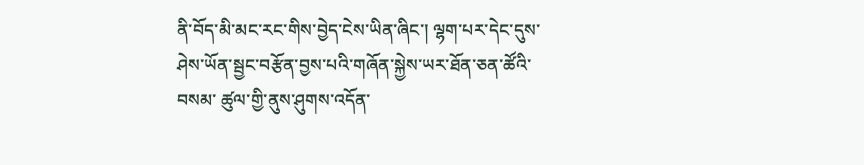ནི་བོད་མི་མང་རང་གིས་བྱེད་ངེས་ཡིན་ཞིང་། ལྷག་པར་དེང་དུས་ཤེས་ཡོན་སྦྱང་བརྩོན་བྱས་པའི་གཞོན་སྐྱེས་ཡར་ཐོན་ཅན་ཚོའི་བསམ་ ཚུལ་གྱི་ནུས་ཤུགས་འདོན་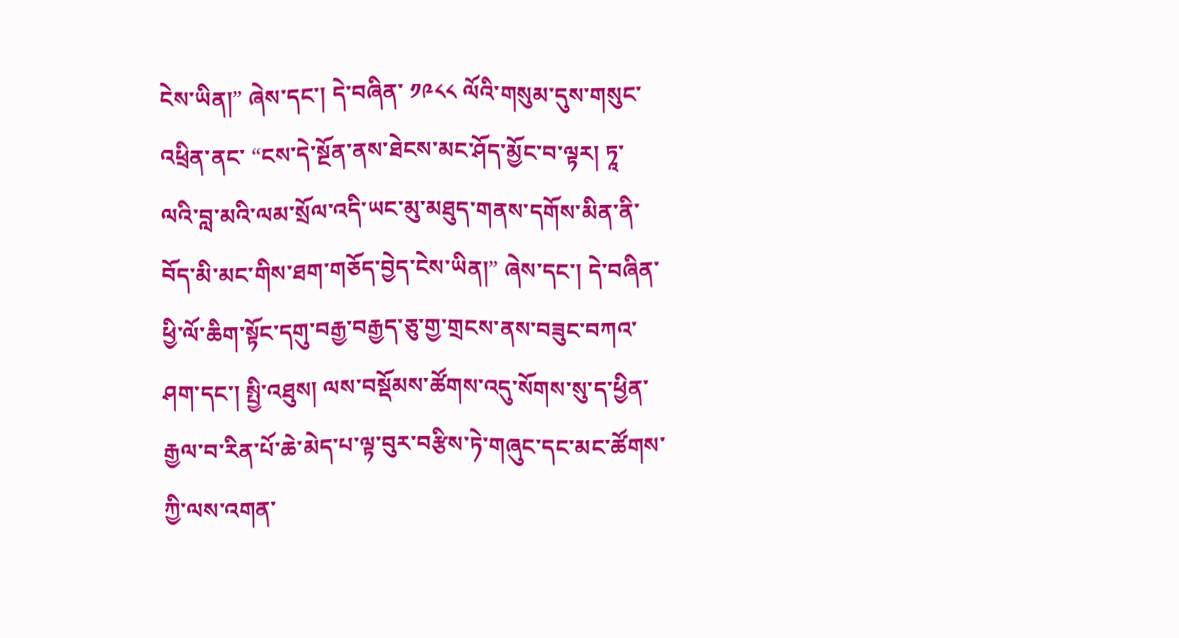ངེས་ཡིན།” ཞེས་དང་། དེ་བཞིན་ ༡༩༨༨ ལོའི་གསུམ་དུས་གསུང་འཕྲིན་ནང་ “ངས་དེ་སྔོན་ནས་ཐེངས་མང་ཤོད་མྱོང་བ་ལྟར། ཏཱ་ལའི་བླ་མའི་ལམ་སྲོལ་འདི་ཡང་མུ་མཐུད་གནས་དགོས་མིན་ནི་བོད་མི་མང་གིས་ཐག་གཅོད་བྱེད་ངེས་ཡིན།” ཞེས་དང་། དེ་བཞིན་ཕྱི་ལོ་ཆིག་སྟོང་དགུ་བརྒྱ་བརྒྱད་ཅུ་གྱ་གྲངས་ནས་བཟུང་བཀའ་ཤག་དང་། སྤྱི་འཐུས། ལས་བསྡོམས་ཚོགས་འདུ་སོགས་སུ་ད་ཕྱིན་རྒྱལ་བ་རིན་པོ་ཆེ་མེད་པ་ལྟ་བུར་བརྩིས་ཏེ་གཞུང་དང་མང་ཚོགས་ཀྱི་ལས་འགན་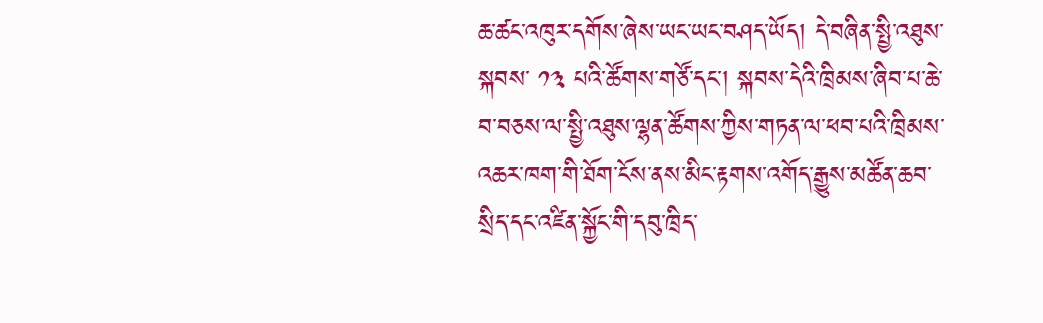ཆ་ཚང་འཁུར་དགོས་ཞེས་ཡང་ཡང་བཤད་ཡོད། དེ་བཞིན་སྤྱི་འཐུས་སྐབས་ ༡༣ པའི་ཚོགས་གཙོ་དང་། སྐབས་དེའི་ཁྲིམས་ཞིབ་པ་ཆེ་བ་བཅས་ལ་སྤྱི་འཐུས་ལྷན་ཚོགས་ཀྱིས་གཏན་ལ་ཕབ་པའི་ཁྲིམས་འཆར་ཁག་གི་ཐོག་ངོས་ནས་མིང་རྟགས་འགོད་རྒྱུས་མཚོན་ཆབ་སྲིད་དང་འཛིན་སྐྱོང་གི་དབུ་ཁྲིད་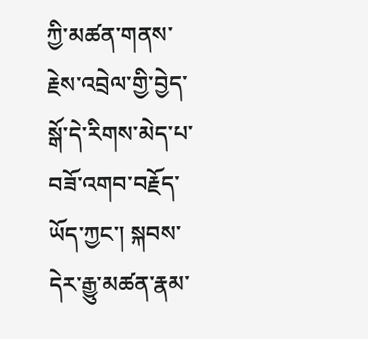ཀྱི་མཚན་གནས་རྗེས་འབྲེལ་གྱི་བྱེད་སྒོ་དེ་རིགས་མེད་པ་བཟོ་འགབ་བརྗོད་ཡོད་ཀྱང་། སྐབས་དེར་རྒྱུ་མཚན་རྣམ་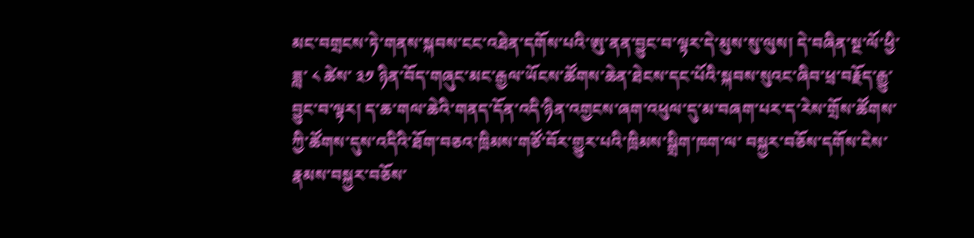མང་བགྲངས་ཏེ་གནས་སྐབས་ངང་འཐེན་དགོས་པའི་ཨུ་ནན་བྱུང་བ་ལྟར་དེ་མུས་སུ་ལུས། དེ་བཞིན་སྔ་ལོ་ཕྱི་ཟླ་ ༨ ཚེས་ ༣༡ ཉིན་བོད་གཞུང་མང་རྒྱལ་ཡོངས་ཚོགས་ཆེན་ཐེངས་དང་པོའི་སྐབས་སུའང་ཞིབ་ཕྲ་བརྗོད་རྒྱུ་བྱུང་བ་ལྟར། ད་ཆ་གལ་ཆེའི་གནད་དོན་འདི་ཉིན་འགྱངས་ཞག་འཕུལ་དུ་མ་བཞག་པར་ད་རེས་གྲོས་ཚོགས་ཀྱི་ཚོགས་དུས་འདིའི་ཐོག་བཅའ་ཁྲིམས་གཙོ་བོར་གྱུར་པའི་ཁྲིམས་སྒྲིག་ཁག་ལ་ བསྐྱར་བཅོས་དགོས་ངེས་རྣམས་བསྐྱར་བཅོས་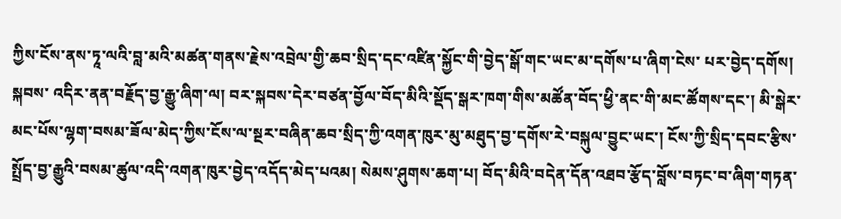ཀྱིས་ངོས་ནས་ཏཱ་ལའི་བླ་མའི་མཚན་གནས་རྗེས་འབྲེལ་གྱི་ཆབ་སྲིད་དང་འཛིན་སྐྱོང་གི་བྱེད་སྒོ་གང་ཡང་མ་དགོས་པ་ཞིག་ངེས་ པར་བྱེད་དགོས།
སྐབས་ འདིར་ནན་བརྗོད་བྱ་རྒྱུ་ཞིག་ལ། བར་སྐབས་དེར་བཙན་བྱོལ་བོད་མིའི་སྡོད་སྒར་ཁག་གིས་མཚོན་བོད་ཕྱི་ནང་གི་མང་ཚོགས་དང་། མི་སྒེར་མང་པོས་ལྷག་བསམ་ཟོལ་མེད་ཀྱིས་ངོས་ལ་སྔར་བཞིན་ཆབ་སྲིད་ཀྱི་འགན་ཁུར་མུ་མཐུད་བྱ་དགོས་རེ་བསྐུལ་བྱུང་ཡང་། ངོས་ཀྱི་སྲིད་དབང་རྩིས་སྤྲོད་བྱ་རྒྱུའི་བསམ་ཚུལ་འདི་འགན་ཁུར་བྱེད་འདོད་མེད་པའམ། སེམས་ཤུགས་ཆག་པ། བོད་མིའི་བདེན་དོན་འཐབ་རྩོད་བློས་བཏང་བ་ཞིག་གཏན་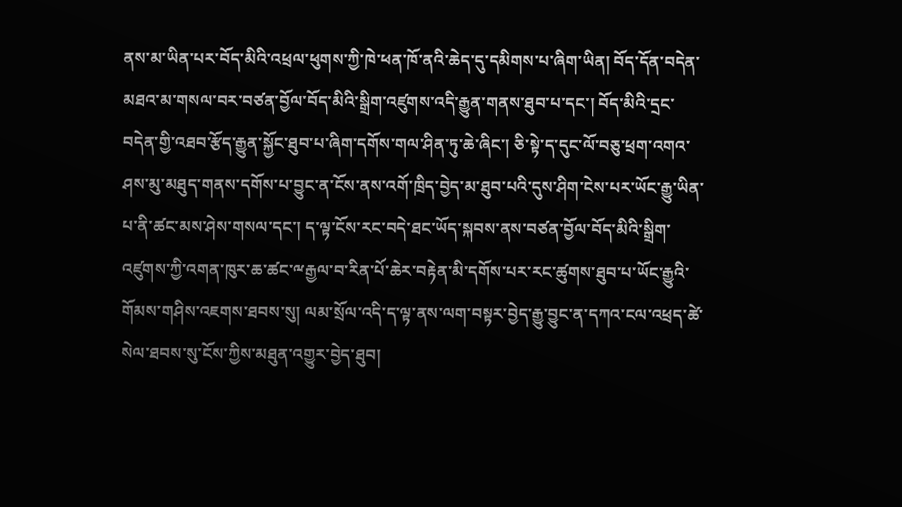ནས་མ་ཡིན་པར་བོད་མིའི་འཕྲལ་ཕུགས་ཀྱི་ཁེ་ཕན་ཁོ་ནའི་ཆེད་དུ་དམིགས་པ་ཞིག་ཡིན། བོད་དོན་བདེན་མཐའ་མ་གསལ་བར་བཙན་བྱོལ་བོད་མིའི་སྒྲིག་འཛུགས་འདི་རྒྱུན་གནས་ཐུབ་པ་དང་། བོད་མིའི་དྲང་བདེན་གྱི་འཐབ་རྩོད་རྒྱུན་སྐྱོང་ཐུབ་པ་ཞིག་དགོས་གལ་ཤིན་ཏུ་ཆེ་ཞིང་། ཅི་སྟེ་ད་དུང་ལོ་བཅུ་ཕྲག་འགའ་ཤས་མུ་མཐུད་གནས་དགོས་པ་བྱུང་ན་ངོས་ནས་འགོ་ཁྲིད་བྱེད་མ་ཐུབ་པའི་དུས་ཤིག་ངེས་པར་ཡོང་རྒྱུ་ཡིན་པ་ནི་ཚང་མས་ཤེས་གསལ་དང་། ད་ལྟ་ངོས་རང་བདེ་ཐང་ཡོད་སྐབས་ནས་བཙན་བྱོལ་བོད་མིའི་སྒྲིག་འཛུགས་ཀྱི་འགན་ཁུར་ཆ་ཚང་ྋརྒྱལ་བ་རིན་པོ་ཆེར་བརྟེན་མི་དགོས་པར་རང་ཚུགས་ཐུབ་པ་ཡོང་རྒྱུའི་གོམས་གཤིས་འཇགས་ཐབས་སུ། ལམ་སྲོལ་འདི་ད་ལྟ་ནས་ལག་བསྟར་བྱེད་རྒྱུ་བྱུང་ན་དཀའ་ངལ་འཕྲད་ཚེ་སེལ་ཐབས་སུ་ངོས་ཀྱིས་མཐུན་འགྱུར་བྱེད་ཐུབ།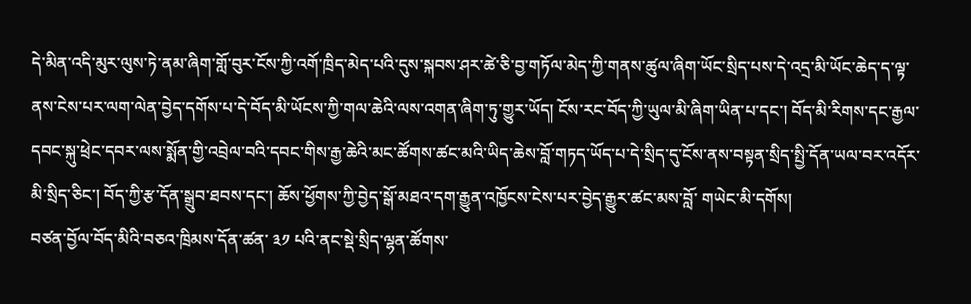དེ་མིན་འདི་མུར་ལུས་ཏེ་ནམ་ཞིག་གློ་བུར་ངོས་ཀྱི་འགོ་ཁྲིད་མེད་པའི་དུས་སྐབས་ཤར་ཚེ་ཅི་བྱ་གཏོལ་མེད་ཀྱི་གནས་ཚུལ་ཞིག་ཡོང་སྲིད་པས་དེ་འདྲ་མི་ཡོང་ཆེད་ད་ལྟ་ནས་ངེས་པར་ལག་ལེན་བྱེད་དགོས་པ་དེ་བོད་མི་ཡོངས་ཀྱི་གལ་ཆེའི་ལས་འགན་ཞིག་ཏུ་གྱུར་ཡོད། ངོས་རང་བོད་ཀྱི་ཡུལ་མི་ཞིག་ཡིན་པ་དང་། བོད་མི་རིགས་དང་རྒྱལ་དབང་སྐུ་ཕྲེང་དབར་ལས་སྨོན་གྱི་འབྲེལ་བའི་དབང་གིས་རྒྱ་ཆེའི་མང་ཚོགས་ཚང་མའི་ཡིད་ཆེས་བློ་གཏད་ཡོད་པ་དེ་སྲིད་དུ་ངོས་ནས་བསྟན་སྲིད་སྤྱི་དོན་ཡལ་བར་འདོར་མི་སྲིད་ཅིང་། བོད་ཀྱི་རྩ་དོན་སྒྲུབ་ཐབས་དང་། ཆོས་ཕྱོགས་ཀྱི་བྱེད་སྒོ་མཐའ་དག་རྒྱུན་འཁྱོངས་ངེས་པར་བྱེད་རྒྱུར་ཚང་མས་བློ་ གཡེང་མི་དགོས།
བཙན་བྱོལ་བོད་མིའི་བཅའ་ཁྲིམས་དོན་ཚན་ ༣༡ པའི་ནང་སྡེ་སྲིད་ལྷན་ཚོགས་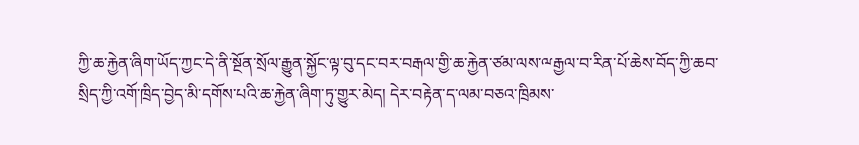ཀྱི་ཆ་རྐྱེན་ཞིག་ཡོད་ཀྱང་དེ་ནི་སྔོན་སྲོལ་རྒྱུན་སྐྱོང་ལྟ་བུ་དང་བར་བརྒལ་གྱི་ཆ་རྐྱེན་ཙམ་ལས་ྋརྒྱལ་བ་རིན་པོ་ཆེས་བོད་ཀྱི་ཆབ་སྲིད་ཀྱི་འགོ་ཁྲིད་བྱེད་མི་དགོས་པའི་ཆ་རྐྱེན་ཞིག་ཏུ་གྱུར་མེད། དེར་བརྟེན་ད་ལམ་བཅའ་ཁྲིམས་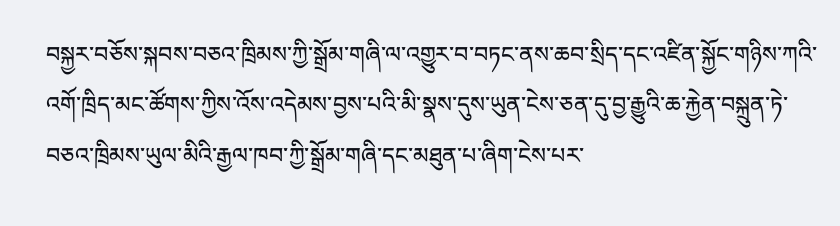བསྐྱར་བཅོས་སྐབས་བཅའ་ཁྲིམས་ཀྱི་སྒྲོམ་གཞི་ལ་འགྱུར་བ་བཏང་ནས་ཆབ་སྲིད་དང་འཛིན་སྐྱོང་གཉིས་ཀའི་འགོ་ཁྲིད་མང་ཚོགས་ཀྱིས་འོས་འདེམས་བྱས་པའི་མི་སྣས་དུས་ཡུན་ངེས་ཅན་དུ་བྱ་རྒྱུའི་ཆ་རྐྱེན་བསྐྲུན་ཏེ་བཅའ་ཁྲིམས་ཡུལ་མིའི་རྒྱལ་ཁབ་ཀྱི་སྒྲོམ་གཞི་དང་མཐུན་པ་ཞིག་ངེས་པར་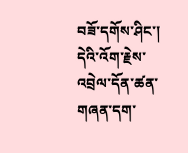བཟོ་དགོས་ཤིང་། དེའི་འོག་རྗེས་འབྲེལ་དོན་ཚན་གཞན་དག་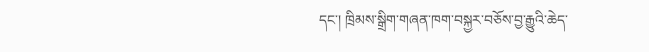དང་། ཁྲིམས་སྒྲིག་གཞན་ཁག་བསྐྱར་བཅོས་བྱ་རྒྱུའི་ཆེད་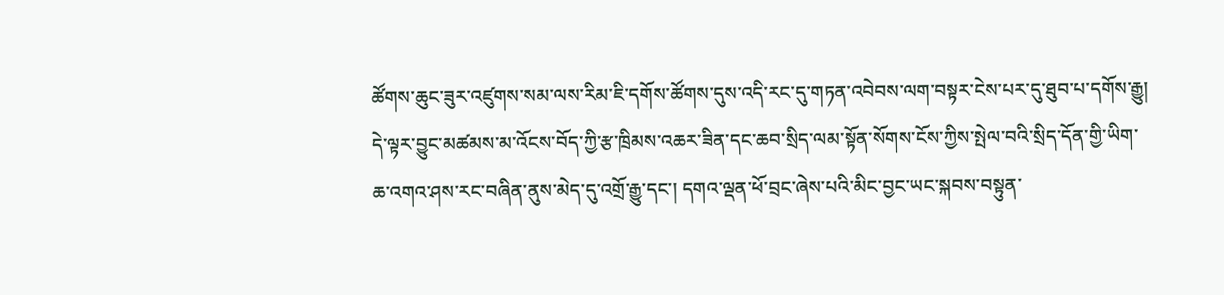ཚོགས་ཆུང་ཟུར་འཛུགས་སམ་ལས་རིམ་ཇི་དགོས་ཚོགས་དུས་འདི་རང་དུ་གཏན་འབེབས་ལག་བསྟར་ངེས་པར་དུ་ཐུབ་པ་དགོས་རྒྱུ། དེ་ལྟར་བྱུང་མཚམས་མ་འོངས་བོད་ཀྱི་རྩ་ཁྲིམས་འཆར་ཟིན་དང་ཆབ་སྲིད་ལམ་སྟོན་སོགས་ངོས་ཀྱིས་སྤེལ་བའི་སྲིད་དོན་གྱི་ཡིག་ཆ་འགའ་ཤས་རང་བཞིན་ནུས་མེད་དུ་འགྲོ་རྒྱུ་དང་། དགའ་ལྡན་ཕོ་བྲང་ཞེས་པའི་མིང་བྱང་ཡང་སྐབས་བསྟུན་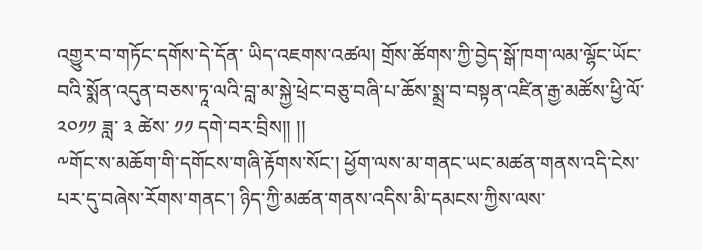འགྱུར་བ་གཏོང་དགོས་དེ་དོན་ ཡིད་འཇགས་འཚལ། གྲོས་ཚོགས་ཀྱི་བྱེད་སྒོ་ཁག་ལམ་ལྷོང་ཡོང་བའི་སྨོན་འདུན་བཅས་ཏཱ་ལའི་བླ་མ་སྐྱེ་ཕྲེང་བཅུ་བཞི་པ་ཆོས་སྨྲ་བ་བསྟན་འཛིན་རྒྱ་མཚོས་ཕྱི་ལོ་ ༢༠༡༡ ཟླ་ ༣ ཚེས་ ༡༡ དགེ་བར་བྲིས།། །།
༸གོང་ས་མཆོག་གི་དགོངས་གཞི་རྟོགས་སོང་། ཕྱོག་ལས་མ་གནང་ཡང་མཚན་གནས་འདི་ངེས་པར་དུ་བཞེས་རོགས་གནང་། ཉིད་ཀྱི་མཚན་གནས་འདིས་མི་དམངས་ཀྱིས་ལས་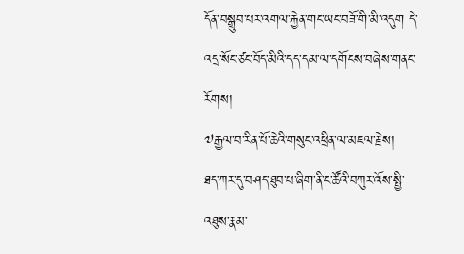དོན་བསྒྲུབ་པར་འགལ་རྐྱེན་གང་ཡང་བཟོ་གི་མི་འདུག དེ་འདྲ་སོང་ཙང་བོད་མིའི་དད་དམ་ལ་དགོངས་བཞེས་གནང་རོགས།
༧རྒྱལ་བ་རིན་པོ་ཆེའི་གསུང་འཕྲིན་ལ་མཇལ་རྗེས།
ཐད་ཀར་དུ་བཤད་ཐུབ་པ་ཞིག་ནི་ང་ཚོའི་བཀུར་འོས་སྤྱི་འཐུས་རྣམ་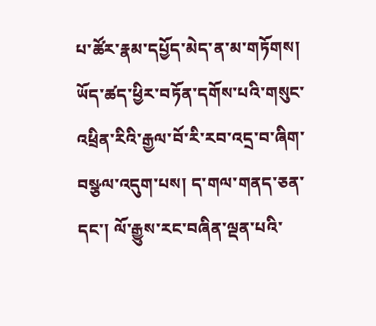པ་ཚོར་རྣམ་དཔྱོད་མེད་ན་མ་གཏོགས། ཡོད་ཚད་ཕྱིར་བཏོན་དགོས་པའི་གསུང་འཕྲིན་རིའི་རྒྱལ་བོ་རི་རབ་འདྲ་བ་ཞིག་བསྩལ་འདུག་པས། ད་གལ་གནད་ཅན་དང་། ལོ་རྒྱུས་རང་བཞིན་ལྡན་པའི་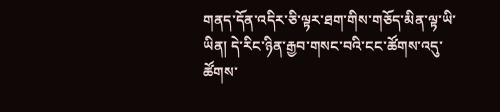གནད་དོན་འདིར་ཅི་ལྟར་ཐག་གིས་གཅོད་མིན་ལྟ་ཡི་ཡིན། དེ་རིང་ཉིན་རྒྱབ་གསང་བའི་ངང་ཚོགས་འདུ་ཚོགས་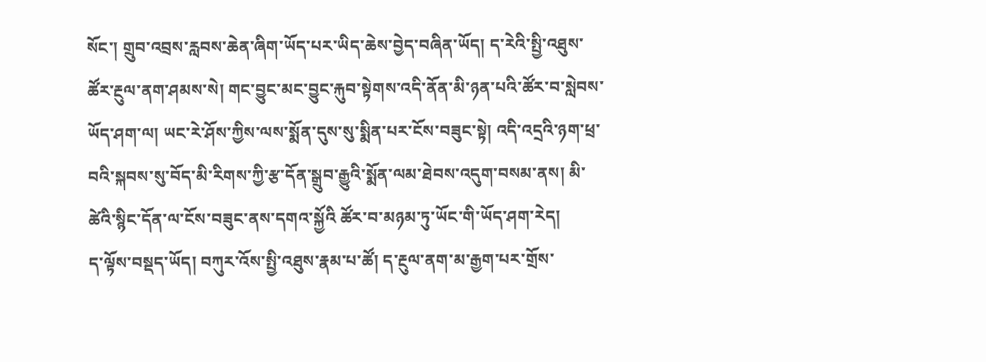སོང་། གྲུབ་འབྲས་རླབས་ཆེན་ཞིག་ཡོད་པར་ཡིད་ཆེས་བྱེད་བཞིན་ཡོད། ད་རེའི་སྤྱི་འཐུས་ཚོར་རྔུལ་ནག་ཤམས་སེ། གང་བྱུང་མང་བྱུང་རྐུབ་སྟེགས་འདི་ནོན་མི་ཉན་པའི་ཚོར་བ་སླེབས་ཡོད་ཤག་ལ། ཡང་རེ་ཤོས་ཀྱིས་ལས་སྨོན་དུས་སུ་སྨིན་པར་ངོས་བཟུང་སྟེ། འདི་འདྲའི་ཉག་ཕྲ་བའི་སྐབས་སུ་བོད་མི་རིགས་ཀྱི་རྩ་དོན་སྒྲུབ་རྒྱུའི་སྨོན་ལམ་ཐེབས་འདུག་བསམ་ནས། མི་ཚེའི་སྙིང་དོན་ལ་ངོས་བཟུང་ནས་དགའ་སྐྱོའི ཚོར་བ་མཉམ་ཏུ་ཡོང་གི་ཡོད་ཤག་རེད།
ད་ལྟོས་བསྡད་ཡོད། བཀུར་འོས་སྤྱི་འཐུས་རྣམ་པ་ཚོ། ད་རྔུལ་ནག་མ་རྒྱག་པར་གྲོས་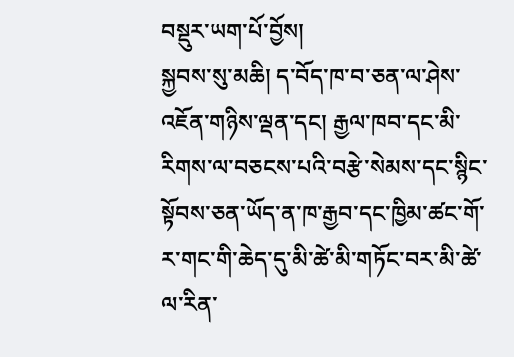བསྡུར་ཡག་པོ་བྱོས།
སྐྱབས་སུ་མཆི། ད་བོད་ཁ་བ་ཅན་ལ་ཤེས་འཇོན་གཉིས་ལྡན་དང། རྒྱལ་ཁབ་དང་མི་རིགས་ལ་བཅངས་པའི་བརྩེ་སེམས་དང་སྙིང་སྟོབས་ཅན་ཡོད་ན་ཁ་རྒྱབ་དང་ཁྱིམ་ཚང་གོ་ར་གང་གི་ཆེད་དུ་མི་ཚེ་མི་གཏོང་བར་མི་ཚེ་ལ་རིན་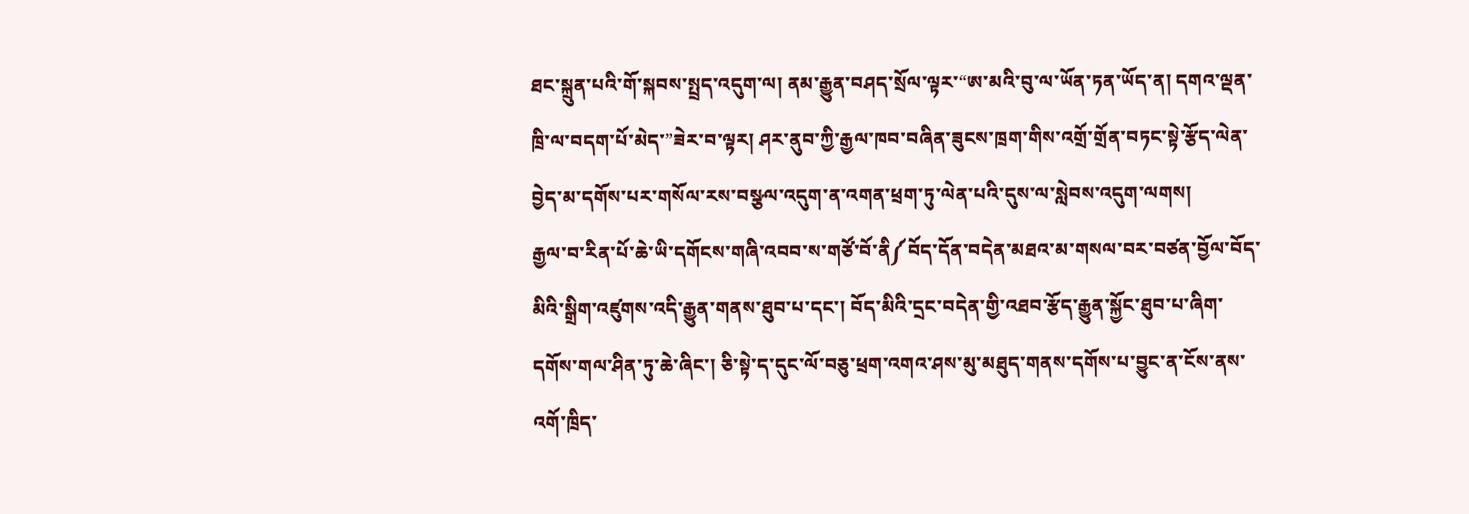ཐང་སྐྲུན་པའི་གོ་སྐབས་སྤྲད་འདུག་ལ། ནམ་རྒྱུན་བཤད་སྲོལ་ལྟར་“ཨ་མའི་བུ་ལ་ཡོན་ཏན་ཡོད་ན། དགའ་ལྡན་ཁྲི་ལ་བདག་པོ་མེད་”ཟེར་བ་ལྟར། ཤར་ནུབ་ཀྱི་རྒྱལ་ཁབ་བཞིན་ཟུངས་ཁྲག་གིས་འགྲོ་གྲོན་བཏང་སྟེ་རྩོད་ལེན་བྱེད་མ་དགོས་པར་གསོལ་རས་བསྩལ་འདུག་ན་འགན་ཕྲག་ཏུ་ལེན་པའི་དུས་ལ་སླེབས་འདུག་ལགས།
རྒྱལ་བ་རིན་པོ་ཆེ་ཡི་དགོངས་གཞི་འབབ་ས་གཙོ་བོ་ནི༼བོད་དོན་བདེན་མཐའ་མ་གསལ་བར་བཙན་བྱོལ་བོད་མིའི་སྒྲིག་འཛུགས་འདི་རྒྱུན་གནས་ཐུབ་པ་དང་། བོད་མིའི་དྲང་བདེན་གྱི་འཐབ་རྩོད་རྒྱུན་སྐྱོང་ཐུབ་པ་ཞིག་དགོས་གལ་ཤིན་ཏུ་ཆེ་ཞིང་། ཅི་སྟེ་ད་དུང་ལོ་བཅུ་ཕྲག་འགའ་ཤས་མུ་མཐུད་གནས་དགོས་པ་བྱུང་ན་ངོས་ནས་འགོ་ཁྲིད་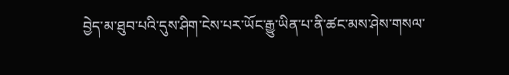བྱེད་མ་ཐུབ་པའི་དུས་ཤིག་ངེས་པར་ཡོང་རྒྱུ་ཡིན་པ་ནི་ཚང་མས་ཤེས་གསལ་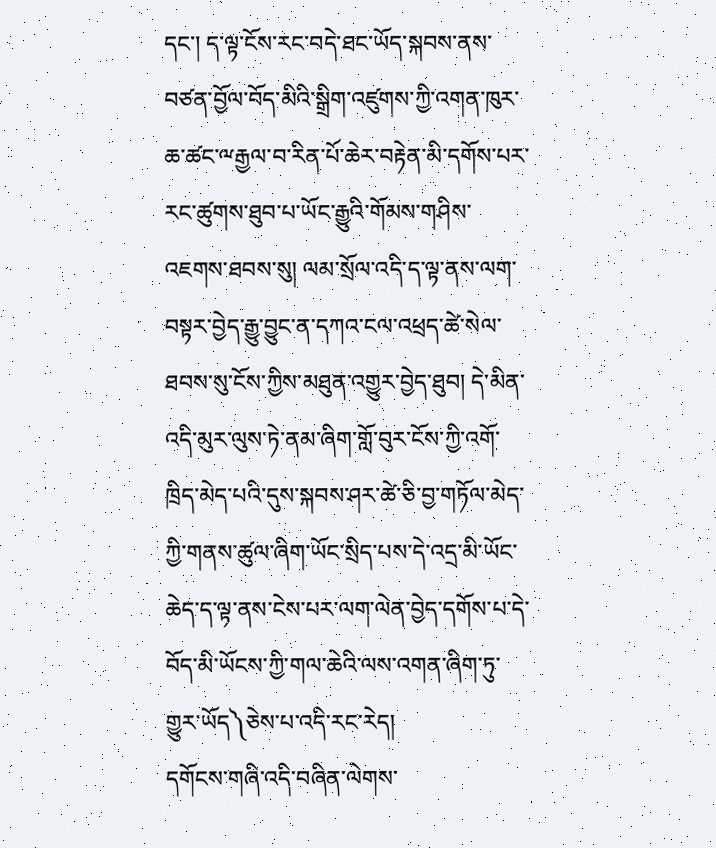དང་། ད་ལྟ་ངོས་རང་བདེ་ཐང་ཡོད་སྐབས་ནས་བཙན་བྱོལ་བོད་མིའི་སྒྲིག་འཛུགས་ཀྱི་འགན་ཁུར་ཆ་ཚང་ྋརྒྱལ་བ་རིན་པོ་ཆེར་བརྟེན་མི་དགོས་པར་རང་ཚུགས་ཐུབ་པ་ཡོང་རྒྱུའི་གོམས་གཤིས་འཇགས་ཐབས་སུ། ལམ་སྲོལ་འདི་ད་ལྟ་ནས་ལག་བསྟར་བྱེད་རྒྱུ་བྱུང་ན་དཀའ་ངལ་འཕྲད་ཚེ་སེལ་ཐབས་སུ་ངོས་ཀྱིས་མཐུན་འགྱུར་བྱེད་ཐུབ། དེ་མིན་འདི་མུར་ལུས་ཏེ་ནམ་ཞིག་གློ་བུར་ངོས་ཀྱི་འགོ་ཁྲིད་མེད་པའི་དུས་སྐབས་ཤར་ཚེ་ཅི་བྱ་གཏོལ་མེད་ཀྱི་གནས་ཚུལ་ཞིག་ཡོང་སྲིད་པས་དེ་འདྲ་མི་ཡོང་ཆེད་ད་ལྟ་ནས་ངེས་པར་ལག་ལེན་བྱེད་དགོས་པ་དེ་བོད་མི་ཡོངས་ཀྱི་གལ་ཆེའི་ལས་འགན་ཞིག་ཏུ་གྱུར་ཡོད༽ཅེས་པ་འདི་རང་རེད།
དགོངས་གཞི་འདི་བཞིན་ལེགས་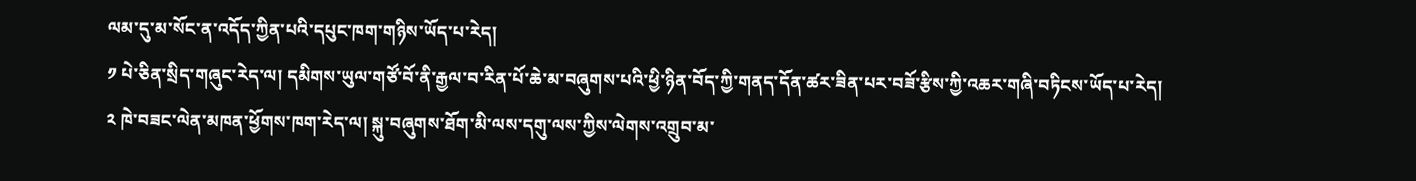ལམ་དུ་མ་སོང་ན་འདོད་ཀྱིན་པའི་དཔུང་ཁག་གཉིས་ཡོད་པ་རེད།
༡ པེ་ཅིན་སྲིད་གཞུང་རེད་ལ། དམིགས་ཡུལ་གཙོ་བོ་ནི་རྒྱལ་བ་རིན་པོ་ཆེ་མ་བཞུགས་པའི་ཕྱི་ཉིན་བོད་ཀྱི་གནད་དོན་ཚར་ཟིན་པར་བཟོ་རྩིས་ཀྱི་འཆར་གཞི་བཏིངས་ཡོད་པ་རེད།
༢ ཁེ་བཟང་ལེན་མཁན་ཕྱོགས་ཁག་རེད་ལ། སྐུ་བཞུགས་ཐོག་མི་ལས་དགུ་ལས་ཀྱིས་ལེགས་འགྲུབ་མ་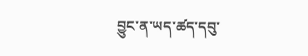བྱུང་ན་ཡད་ཚད་དབུ་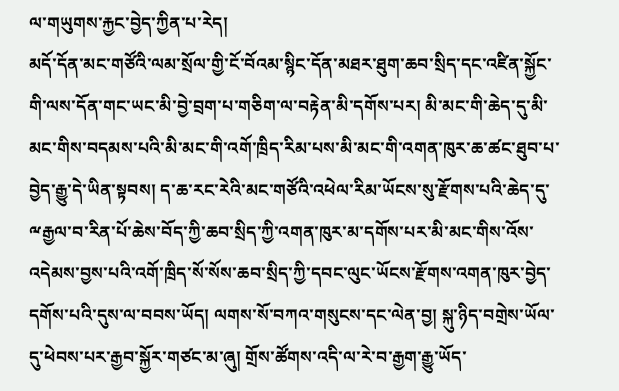ལ་གཡུགས་རྐྱང་བྱེད་ཀྱིན་པ་རེད།
མདོ་དོན་མང་གཙོའི་ལམ་སྲོལ་གྱི་ངོ་བོའམ་སྙིང་དོན་མཐར་ཐུག་ཆབ་སྲིད་དང་འཛིན་སྐྱོང་གི་ལས་དོན་གང་ཡང་མི་བྱེ་བྲག་པ་གཅིག་ལ་བརྟེན་མི་དགོས་པར། མི་མང་གི་ཆེད་དུ་མི་མང་གིས་བདམས་པའི་མི་མང་གི་འགོ་ཁྲིད་རིམ་པས་མི་མང་གི་འགན་ཁུར་ཆ་ཚང་ཐུབ་པ་བྱེད་རྒྱུ་དེ་ཡིན་སྟབས། ད་ཆ་རང་རེའི་མང་གཙོའི་འཕེལ་རིམ་ཡོངས་སུ་རྫོགས་པའི་ཆེད་དུ་ྋརྒྱལ་བ་རིན་པོ་ཆེས་བོད་ཀྱི་ཆབ་སྲིད་ཀྱི་འགན་ཁུར་མ་དགོས་པར་མི་མང་གིས་འོས་འདེམས་བྱས་པའི་འགོ་ཁྲིད་སོ་སོས་ཆབ་སྲིད་ཀྱི་དབང་ལུང་ཡོངས་རྫོགས་འགན་ཁུར་བྱེད་དགོས་པའི་དུས་ལ་བབས་ཡོད། ལགས་སོ་བཀའ་གསུངས་དང་ལེན་བྱ། སྐུ་ཉིད་བགྲེས་ཡོལ་དུ་ཕེབས་པར་རྒྱབ་སྐྱོར་གཙང་མ་ཞུ། གྲོས་ཚོགས་འདི་ལ་རེ་བ་རྒྱག་རྒྱུ་ཡོད་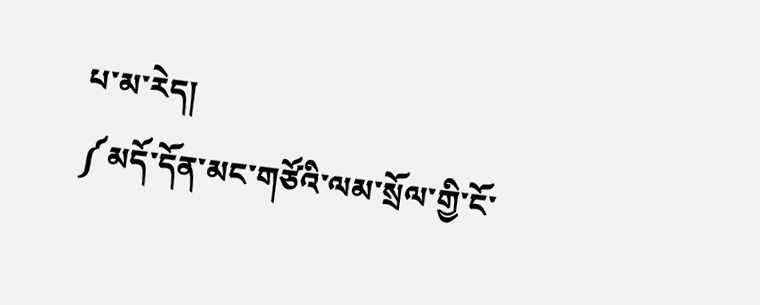པ་མ་རེད།
༼མདོ་དོན་མང་གཙོའི་ལམ་སྲོལ་གྱི་ངོ་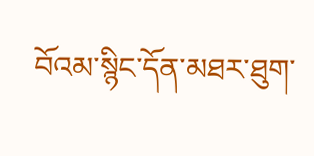བོའམ་སྙིང་དོན་མཐར་ཐུག་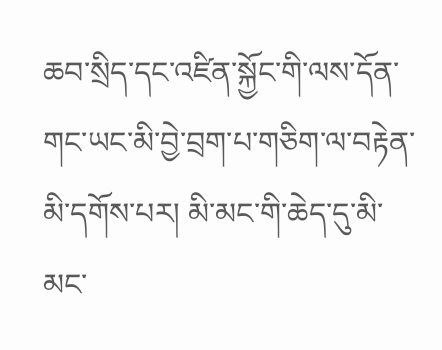ཆབ་སྲིད་དང་འཛིན་སྐྱོང་གི་ལས་དོན་གང་ཡང་མི་བྱེ་བྲག་པ་གཅིག་ལ་བརྟེན་མི་དགོས་པར། མི་མང་གི་ཆེད་དུ་མི་མང་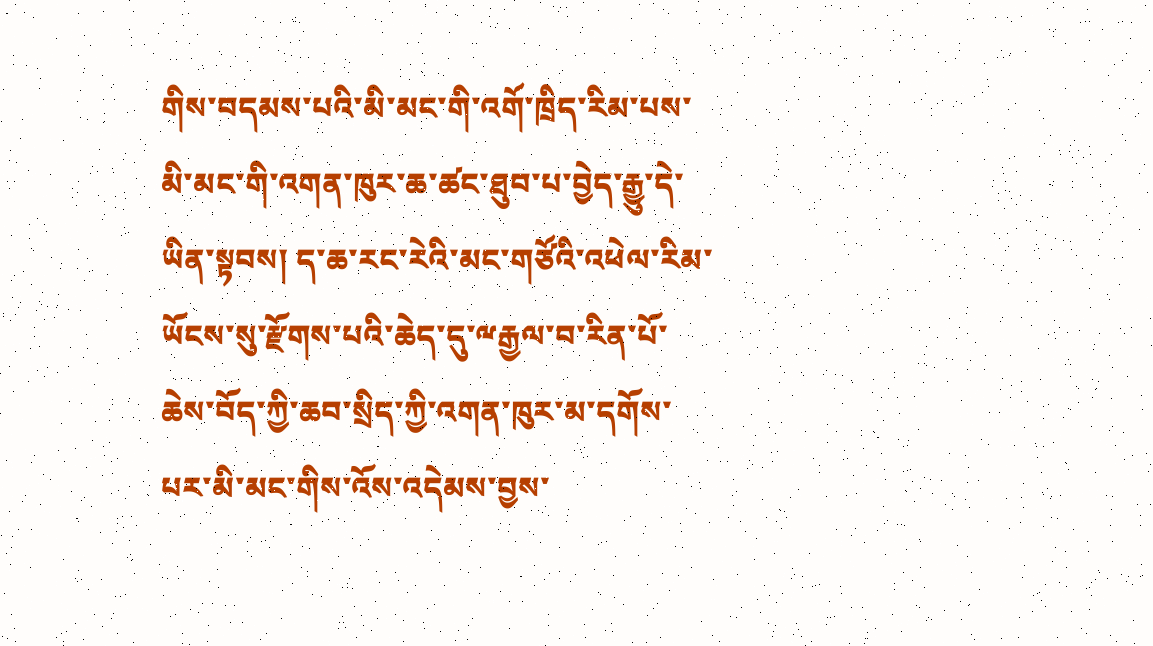གིས་བདམས་པའི་མི་མང་གི་འགོ་ཁྲིད་རིམ་པས་མི་མང་གི་འགན་ཁུར་ཆ་ཚང་ཐུབ་པ་བྱེད་རྒྱུ་དེ་ཡིན་སྟབས། ད་ཆ་རང་རེའི་མང་གཙོའི་འཕེལ་རིམ་ཡོངས་སུ་རྫོགས་པའི་ཆེད་དུ་ྋརྒྱལ་བ་རིན་པོ་ཆེས་བོད་ཀྱི་ཆབ་སྲིད་ཀྱི་འགན་ཁུར་མ་དགོས་པར་མི་མང་གིས་འོས་འདེམས་བྱས་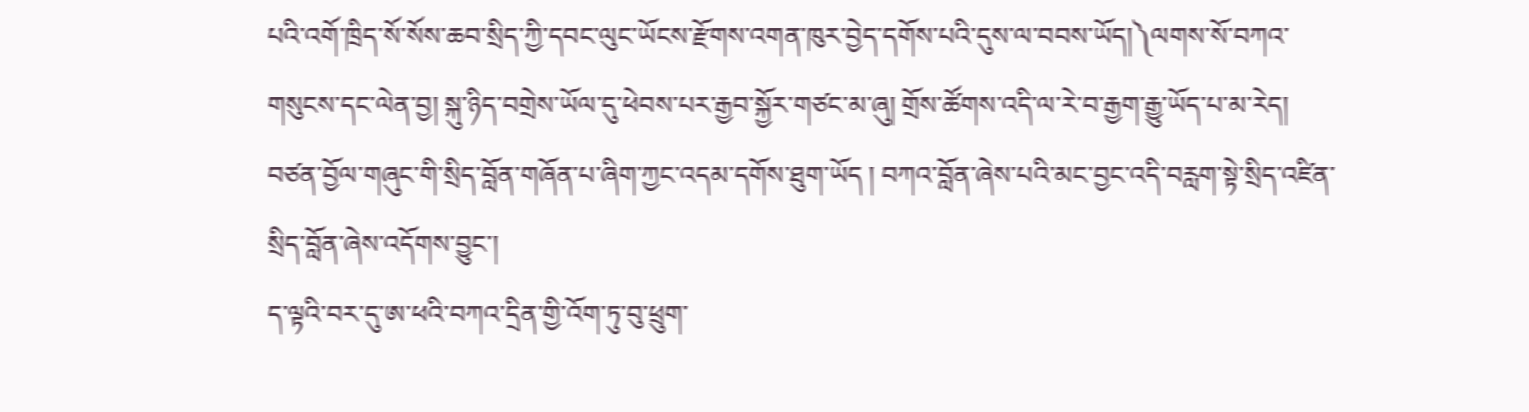པའི་འགོ་ཁྲིད་སོ་སོས་ཆབ་སྲིད་ཀྱི་དབང་ལུང་ཡོངས་རྫོགས་འགན་ཁུར་བྱེད་དགོས་པའི་དུས་ལ་བབས་ཡོད།༽ལགས་སོ་བཀའ་གསུངས་དང་ལེན་བྱ། སྐུ་ཉིད་བགྲེས་ཡོལ་དུ་ཕེབས་པར་རྒྱབ་སྐྱོར་གཙང་མ་ཞུ། གྲོས་ཚོགས་འདི་ལ་རེ་བ་རྒྱག་རྒྱུ་ཡོད་པ་མ་རེད།
བཙན་བྱོལ་གཞུང་གི་སྲིད་བློན་གཞོན་པ་ཞིག་ཀྱང་འདམ་དགོས་ཐུག་ཡོད ། བཀའ་བློན་ཞེས་པའི་མང་བྱང་འདི་བརླག་སྟེ་སྲིད་འཛིན་སྲིད་བློན་ཞེས་འདོགས་བྱུང་།
ད་ལྟའི་བར་དུ་ཨ་ཕའི་བཀའ་དྲིན་གྱི་འོག་ཏུ་བུ་ཕྲུག་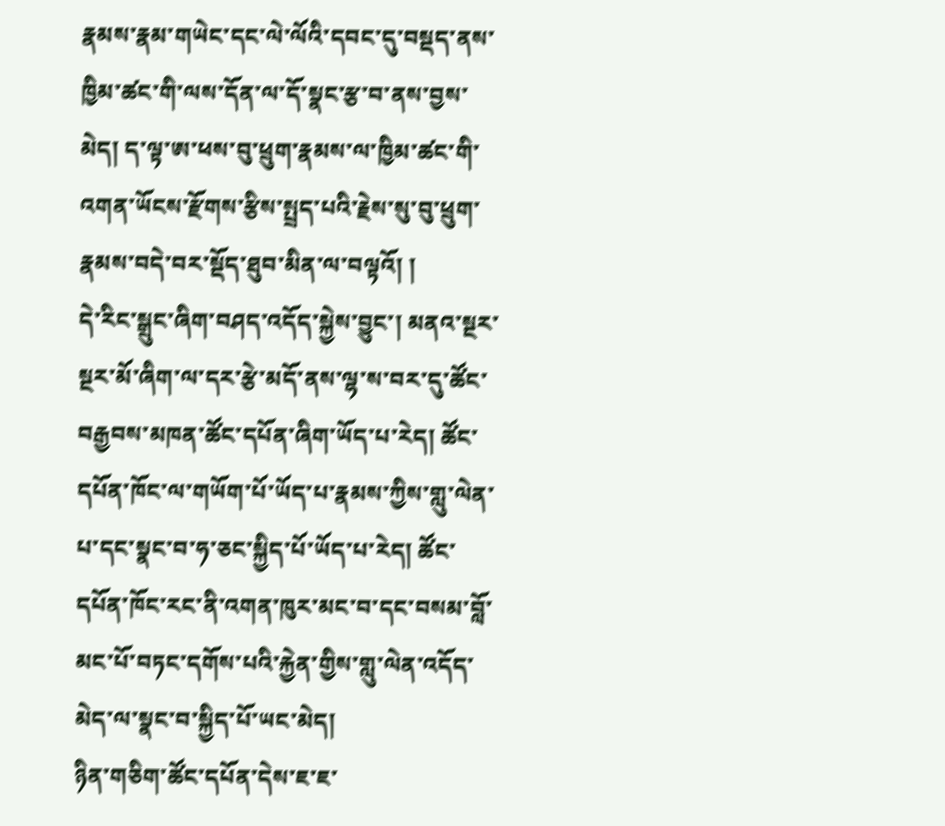རྣམས་རྣམ་གཡེང་དང་ལེ་ལོའི་དབང་དུ་བསྡད་ནས་ཁྱིམ་ཚང་གི་ལས་དོན་ལ་དོ་སྣང་རྩ་བ་ནས་བྱས་མེད། ད་ལྟ་ཨ་ཕས་བུ་ཕྲུག་རྣམས་ལ་ཁྱིམ་ཚང་གི་འགན་ཡོངས་རྫོགས་རྩིས་སྤྲད་པའི་རྗེས་སུ་བུ་ཕྲུག་རྣམས་བདེ་བར་སྡོད་ཐུབ་མིན་ལ་བལྟའོ། །
དེ་རིང་སྒྲུང་ཞིག་བཤད་འདོད་སྐྱེས་བྱུང་། མནའ་སྔར་སྔར་མོ་ཞིག་ལ་དར་རྩེ་མདོ་ནས་ལྷ་ས་བར་དུ་ཚོང་བརྒྱབས་མཁན་ཚོང་དཔོན་ཞིག་ཡོད་པ་རེད། ཚོང་དཔོན་ཁོང་ལ་གཡོག་པོ་ཡོད་པ་རྣམས་ཀྱིས་གླུ་ལེན་པ་དང་སྣང་བ་ཧ་ཅང་སྐྱིད་པོ་ཡོད་པ་རེད། ཚོང་དཔོན་ཁོང་རང་ནི་འགན་ཁུར་མང་བ་དང་བསམ་བློ་མང་པོ་བཏང་དགོས་པའི་རྐྱེན་གྱིས་གླུ་ལེན་འདོད་མེད་ལ་སྣང་བ་སྐྱིད་པོ་ཡང་མེད།
ཉིན་གཅིག་ཚོང་དཔོན་དེས་ཇ་ཇ་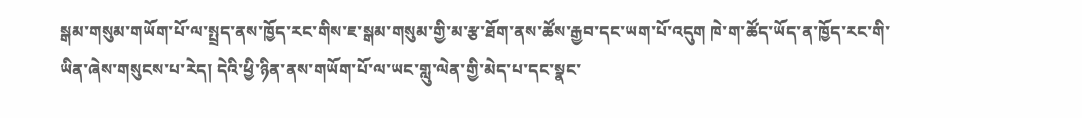སྒམ་གསུམ་གཡོག་པོ་ལ་སྤྲད་ནས་ཁྱོད་རང་གིས་ཇ་སྒམ་གསུམ་གྱི་མ་རྩ་ཐོག་ནས་ཚོས་རྒྱབ་དང་ཡག་པོ་འདུག ཁེ་ག་ཚོད་ཡོད་ན་ཁྱོད་རང་གི་ཡིན་ཞེས་གསུངས་པ་རེད། དེའི་ཕྱི་ཉིན་ནས་གཡོག་པོ་ལ་ཡང་གླུ་ལེན་གྱི་མེད་པ་དང་སྣང་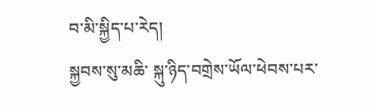བ་མི་སྐྱིད་པ་རེད།
སྐྱབས་སུ་མཆི་ སྐུ་ཉིད་བགྲེས་ཡོལ་ཕེབས་པར་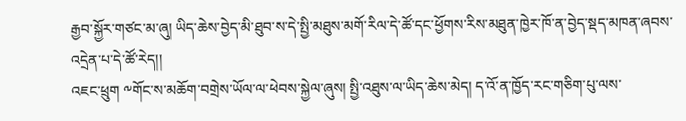རྒྱབ་སྐྱོར་གཙང་མ་ཞུ། ཡིད་ཆེས་བྱེད་མི་ཐུབ་ས་དེ་སྤྱི་མཐུས་མགོ་རིལ་དེ་ཚོ་དང་ཕྱོགས་རིས་མཐུན་ཁྱེར་ཁོ་ན་བྱེད་སྡད་མཁན་ཞབས་འདྲེན་པ་དེ་ཚོ་རེད།།
འཇང་ཕྲུག ༸གོང་ས་མཆོག་བགྲེས་ཡོལ་ལ་ཕེབས་སྐྱེལ་ཞུས། སྤྱི་འཐུས་ལ་ཡིད་ཆེས་མེད། ད་འོ་ན་ཁྱོད་རང་གཅིག་པུ་ལས་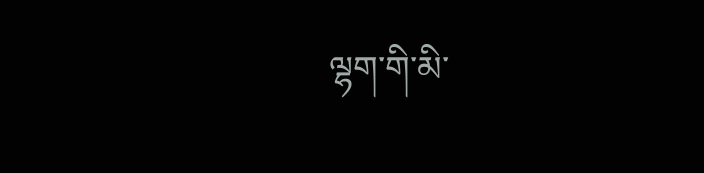ལྷག་གི་མི་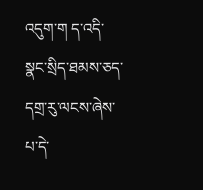འདུག་ག ད་འདི་སྣང་སྲིད་ཐམས་ཅད་དགྲ་རུ་ལངས་ཞེས་པ་དེ་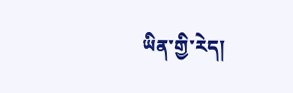ཡིན་གྱི་རེད།